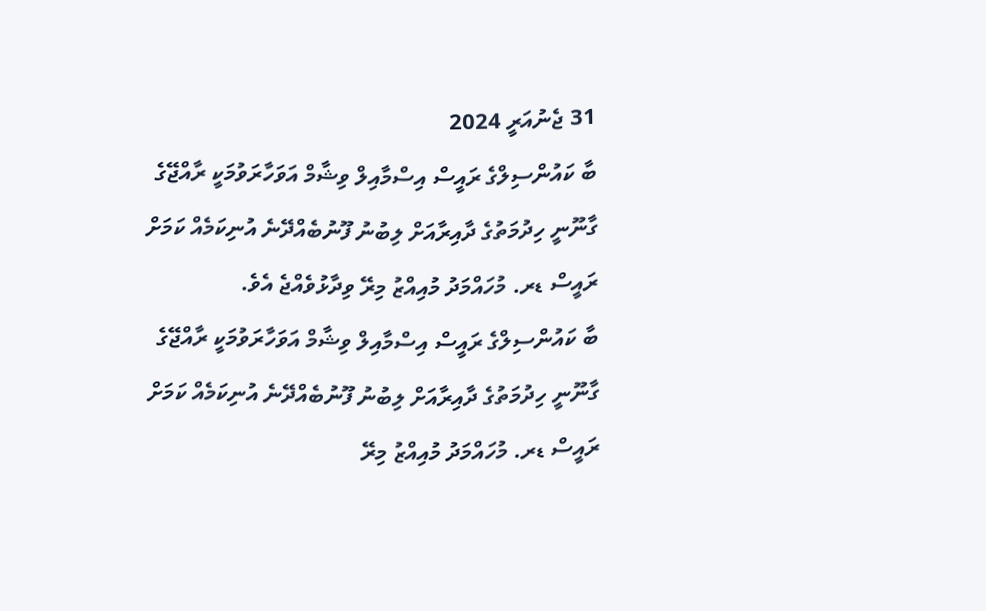31 ޖެނުއަރީ 2024
ބާ ކައުންސިލްގެ ރައީސް އިސްމާއިލް ވިޝާމް އަވަހާރަވުމަކީ ރާއްޖޭގެ ގާނޫނީ ހިދުމަތުގެ ދާއިރާއަށް ލިބުނު ފޫނުބެއްދޭނެ އުނިކަމެއް ކަމަށް ރައީސް ޑރ. މުހައްމަދު މުއިއްޒު މިރޭ ވިދާޅުވެއްޖެ އެވެ.
ބާ ކައުންސިލްގެ ރައީސް އިސްމާއިލް ވިޝާމް އަވަހާރަވުމަކީ ރާއްޖޭގެ ގާނޫނީ ހިދުމަތުގެ ދާއިރާއަށް ލިބުނު ފޫނުބެއްދޭނެ އުނިކަމެއް ކަމަށް ރައީސް ޑރ. މުހައްމަދު މުއިއްޒު މިރޭ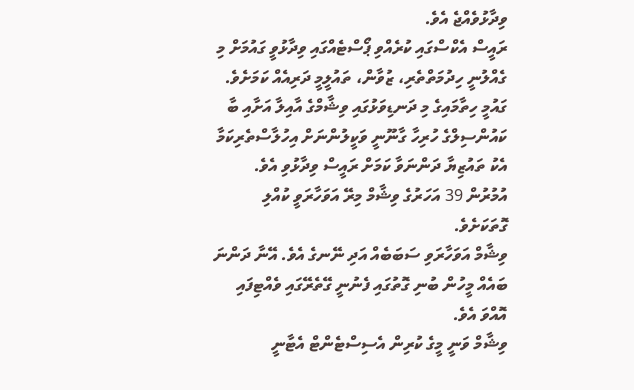ވިދާޅުވެއްޖެ އެވެ.
ރައީސް އެކްސްގައި ކުރެއްވި ޕޯސްޓެއްގައި ވިދާޅުވީ ގައުމަށް މި ގެއްލުނީ ހިދުމަތްތެރި، ޒުވާން، ތައުލީމީ ދަރިއެއް ކަމަށެވެ.
ގައުމީ ހިތާމައިގެ މި ދަނޑިވަޅުގައި ވިޝާމްގެ އާއިލާ އަށާއި ބާ ކައުންސިލްގެ ހުރިހާ ގާނޫނީ ވަކީލުންނަށް އިހުލާސްތެރިކަމާ އެކު ތައުޒިޔާ ދަންނަވާ ކަމަށް ރައީސް ވިދާޅުވި އެވެ.
އުމުރުން 39 އަހަރުގެ ވިޝާމް މިރޭ އަވަހާރަވީ ކުއްލި ގޮތަކަށެވެ.
ވިޝާމް އަވަހާރަވި ސަބަބެއް އަދި ނޭނގެ އެވެ. އޭނާ ދަންނަ ބައެއް މީހުން ބުނި ގޮތުގައި ފެނުނީ ގޭތެރޭގައި ވެއްޓިފައި އޮއްވަ އެވެ.
ވިޝާމް ވަނީ މީގެ ކުރިން އެސިސްޓެންޓް އެޓާނީ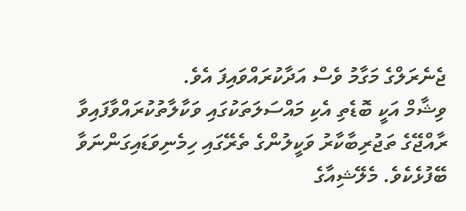ޖެނެރަލްގެ މަގާމު ވެސް އަދާކުރައްވައިފަ އެވެ.
ވިޝާމް އަކީ ބޮޑެތި އެކި މައްސަލަތަކުގައި ވަކާލާތުކުރައްވާފައިވާ ރާއްޖޭގެ ތަޖުރިބާކާރު ވަކީލުންގެ ތެރޭގައި ހިމެނިވަޑައިގަންނަވާ ބޭފުޅެކެވެ. މެލޭޝިއާގެ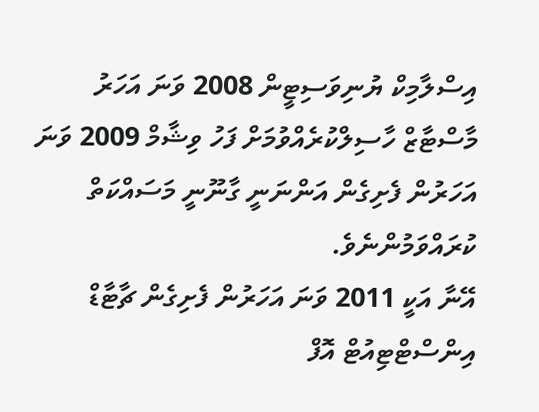އިސްލާމިކް ޔުނިވަސިޓީން 2008 ވަނަ އަހަރު މާސްޓާޒް ހާސިލްކުރެއްވުމަށް ފަހު ވިޝާމް 2009 ވަނަ އަހަރުން ފެށިގެން އަންނަނީ ގާނޫނީ މަސައްކަތް ކުރައްވަމުންނެވެ.
އޭނާ އަކީ 2011 ވަނަ އަހަރުން ފެށިގެން ޗާޓާޑް އިންސްޓްޓިއުޓް އޮފް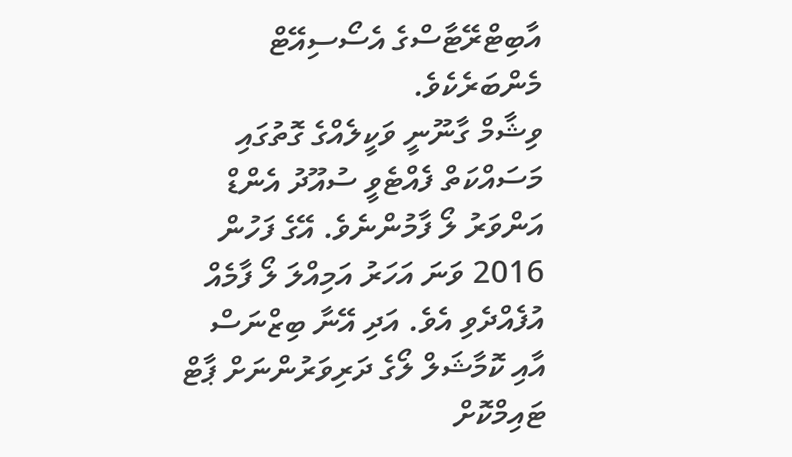އާބިޓްރޭޓާސްގެ އެސޯސިއޭޓް މެންބަރެކެވެ.
ވިޝާމް ގާނޫނީ ވަކީލެއްގެ ގޮތުގައި މަސައްކަތް ފެއްޓެވީ ސުއޫދު އެންޑް އަންވަރު ލޯ ފާމުންނެވެ. އޭގެ ފަހުން 2016 ވަނަ އަހަރު އަމިއްލަ ލޯ ފާމެއް އުފެއްދެވި އެވެ. އަދި އޭނާ ބިޒްނަސް އާއި ކޮމާޝަލް ލޯގެ ދަރިވަރުންނަށް ޕާޓް ޓައިމްކޮށް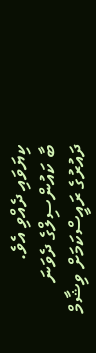ކިޔަވައި ދެއްވި އެވެ.
ބާ ކައުންސިލްގެ ދެވަނަ ދައުރުގެ ރައީސްކަމަށް ވިޝާމް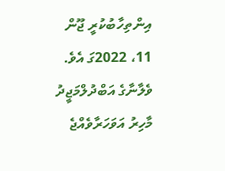އިންތިހާބުކުރީ ޖޫން 11، 2022ގަ އެވެ.
ވެލާނާގެ އަބްދުލްމަޖީދު މާހިރު އަވަހަރާވެއްޖެ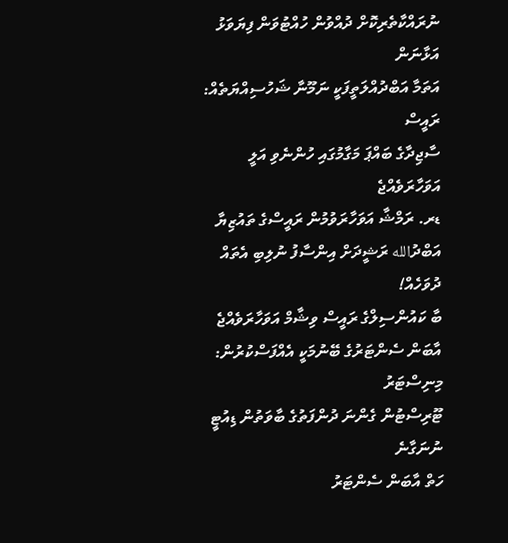ނުރައްކާތެރިކޮށް ދުއްވުން ހުއްޓުވަން ފިޔަވަޅު އަޅާނަން
އަތަމާ އަބްދުއްލަތީފަކީ ނަމޫނާ ޝަހުސިއްޔަތެއް: ރައީސް
ސާޖިދާގެ ބައްޕަ މަގާމުގައި ހުންނެވި އަލީ އަވަހާރަވެއްޖެ
ޑރ. ރަމްޝާ އަވަހާރަވުމުން ރައީސްގެ ތައުޒިޔާ
އަބްދުالله ރަޝީދަށް އިންސާފު ނުލިބި އެތައް ދުވަހެއް!
ބާ ކައުންސިލްގެ ރައީސް ވިޝާމް އަވަހާރަވެއްޖެ
އާބަން ސެންޓަރުގެ ބޭނުމަކީ އެއްފަސްކުރުން: މިނިސްޓަރު
ޓޫރިސްޓުން ގެންނަ ދުންފަތުގެ ބާވަތުން ޑިއުޓީ ނުނަގާނެ
ހަތް އާބަން ސެންޓަރު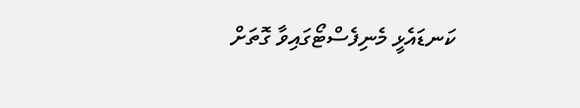ކަނޑައެޅީ މެނިފެސްޓޯގައިވާ ގޮތަށް